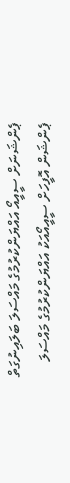ޕެންޝަނަށް ސީއީއޯ އައްޔަންކުރުމުގެ މައްސަލަ ބަލައިނުގަތް
ޕެންޝަން އޮފީހަށް ސީއީއޯއަކު އައްޔަންކުރުމުގެ މައްސަލަ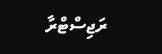ރަޖިސްޓްރާ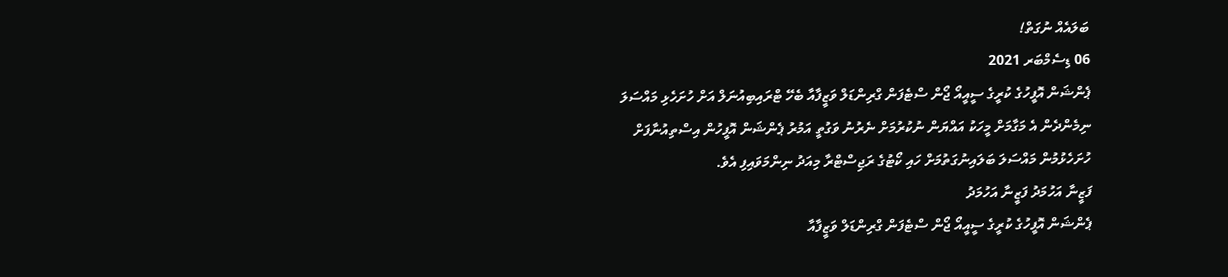ބަލައެއް ނުގަތް!
06 ޑިސެމްބަރ 2021
ޕެންޝަން އޮފީހުގެ ކުރީގެ ސީއީއޯ ޖޯން ސްޓެފަން ގްރިންޑަލް ވަޒީފާއާ ބެހޭ ޓްރައިބިއުނަލް އަށް ހުށަހެޅި މައްސަލަ ނިމެންދެން އެ މަގާމަށް މީހަކު އައްޔަން ނުކުރުމަށް ނެރުނު ވަގުތީ އަމުރު ޕެންޝަން އޮފީހުން އިސްތިއުނާފަށް ހުށަހެޅުމުން މައްސަލަ ބަލައިނުގަތުމަށް ހައި ކޯޓުގެ ރަޖިސްޓްރާ މިއަދު ނިންމަވައިފި އެވެ.
ފަޒީނާ އަހުމަދު ފަޒީނާ އަހުމަދު
ޕެންޝަން އޮފީހުގެ ކުރީގެ ސީއީއޯ ޖޯން ސްޓެފަން ގްރިންޑަލް ވަޒީފާއާ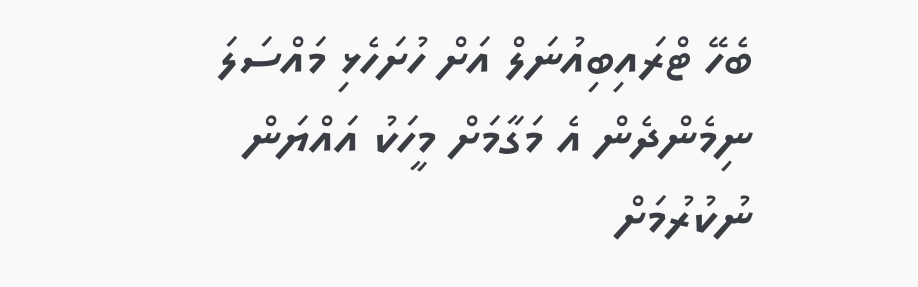ބެހޭ ޓްރައިބިއުނަލް އަށް ހުށަހެޅި މައްސަލަ ނިމެންދެން އެ މަގާމަށް މީހަކު އައްޔަން ނުކުރުމަށް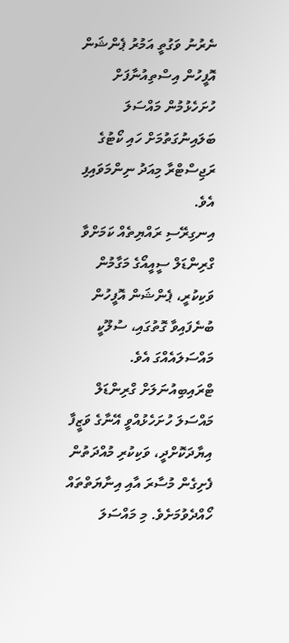ނެރުނު ވަގުތީ އަމުރު ޕެންޝަން އޮފީހުން އިސްތިއުނާފަށް ހުށަހެޅުމުން މައްސަލަ ބަލައިނުގަތުމަށް ހައި ކޯޓުގެ ރަޖިސްޓްރާ މިއަދު ނިންމަވައިފި އެވެ.
އިނގިރޭސި ރައްޔިތެއް ކަމަށްވާ ގްރިންޑަލް ސީއީއޯގެ މަގާމުން ވަކިކުރީ، ޕެންޝަން އޮފީހުން ބުނެފައިވާ ގޮތުގައި، ސުލޫކީ މައްސަލައެއްގަ އެވެ.
ޓްރައިބިއުނަލަށް ގްރިންޑަލް މައްސަލަ ހުށަހެޅުއްވީ އޭނާގެ ވަޒީފާ އިޔާދަކޮށްދީ، ވަކިކުރި މުއްދަތުން ފެށިގެން މުސާރަ އާއި އިނާޔަތްތައް ހޯއްދެވުމަށެވެ. މި މައްސަލަ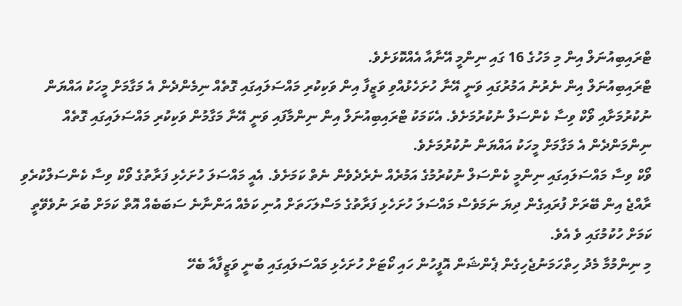ޓްރައިބިއުނަލް އިން މި މަހުގެ 16 ގައި ނިންމީ އޭނާއާ އެއްކޮޅަށެވެ.
ޓްރައިބިއުނަލް އިން ނެރުނު އަމުރުގައި ވަނީ އޭނާ ހުށަހެޅުއްވި ވަޒީފާ އިން ވަކިކުރި މައްސަލައިގައި ގޮތެއް ނިމެންދެން އެ މަގާމަށް މީހަކު އައްޔަން ނުކުރުމަށާއި ވޯކް ވިސާ ކެންސަލް ނުކުރުމަށެވެ. އެކަމަކު ޓްރައިބިއުނަލް އިން ނިންމާފައި ވަނީ އޭނާ މަގާމުން ވަކިކުރި މައްސަލައިގައި ގޮތެއް ނިންމަންދެން އެ މަގާމަށް މީހަކު އައްޔަން ނުކުރުމަށެވެ.
ވޯކް ވިސާ މައްސަލައިގައި ނިންމީ ކެންސަލް ނުކުރުމުގެ އަމުރެއް ނެރެދެވެން ނެތް ކަމަށެވެ. އެއީ މައްސަލަ ހުށަހެޅި ފަރާތުގެ ވޯކް ވިސާ ކެންސަލްކުރެވި ރާއްޖެ އިން ބޭރަށް ފުރައިގެން ދިޔަ ނަމަވެސް މައްސަލަ ހުށަހެޅި ފަރާތުގެ މަސްލަހަތަށް އުނި ކަމެއް އަންނާނެ ސަބަބެއް އޮތް ކަމަށް ބުރަ ނުވެވޭތީ ކަމަށް ހުކުމުގައި ވެ އެވެ.
މި ނިންމުމާ މެދު ހިތްހަމަނުޖެހިގެން ޕެންޝަން އޮފީހުން ހައި ކޯޓަށް ހުށަހެޅި މައްސަލައިގައި ބުނީ ވަޒީފާއާ ބެހޭ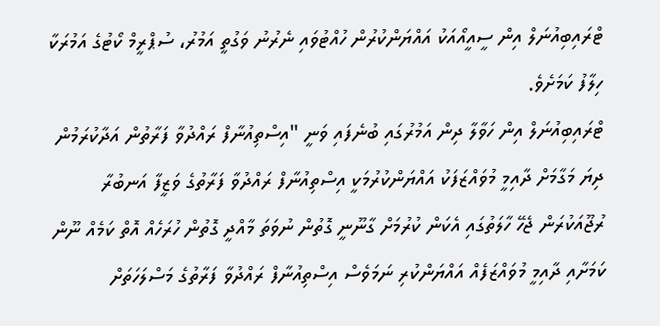ޓްރައިބިއުނަލް އިން ސީއީއޯއަކު އައްޔަންކުރުން ހުއްޓުވައި ނެރުނު ވަގުތީ އަމުރު، ސުޕްރީމް ކޯޓުގެ އަމުރަކާ ހިލާފު ކަމަށެވެ.
ޓްރައިބިއުނަލް އިން ހަވާލާ ދިން އަމުރުގައި ބުނެފައި ވަނީ "އިސްތިއުނާފް ރައްދުވާ ފަރާތުން އަދާކުރަމުން ދިޔަ މަގާމަށް ދާއިމީ މުވައްޒަފަކު އައްޔަންކުރުމަކީ އިސްތިއުނާފް ރައްދުވާ ފަރާތުގެ ވަޒީފާ އަނބުރާ ރުޖޫއަކުރަން ޖެހޭ ހާލަތުގައި އެކަން ކުރުމަށް ގާނޫނީ ގޮތުން ނުވަތަ މާއްދީ ގޮތުން ހުރަހެއް އޮތް ކަމެއް ނޫން ކަމަށާއި ދާއިމީ މުވައްޒަފެއް އައްޔަންކުރި ނަމަވެސް އިސްތިއުނާފް ރައްދުވާ ފަރާތުގެ މަސްލަހަތަށް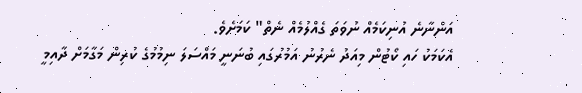އަންނާނެ އުނިކަމެއް ނުވަތަ ގެއްލުމެއް ނެތް" ކަމަށެވެ.
އެކަމަކު ހައި ކޯޓުން މިއަދު ނެރުނު އަމުރުގައި ބުނަނީ މައްސަލަ ނިމުމުގެ ކުރިން މަގާމަށް ދާއިމީ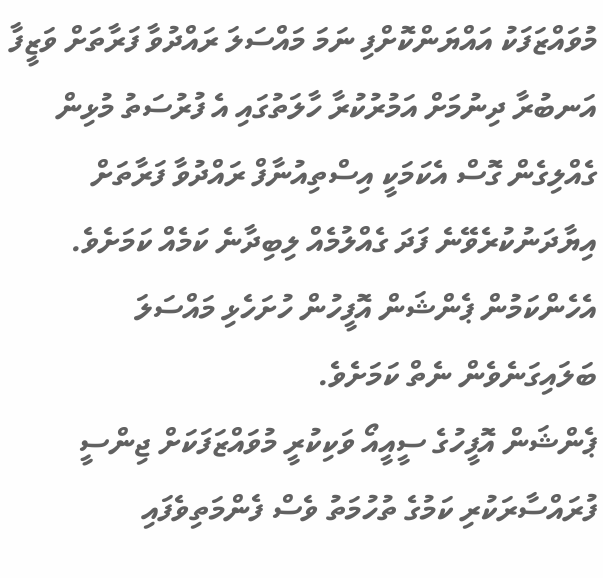މުވައްޒަފަކު އައްޔަންކޮށްފި ނަމަ މައްސަލަ ރައްދުވާ ފަރާތަށް ވަޒީފާ އަނބުރާ ދިނުމަށް އަމުރުކުރާ ހާލަތުގައި އެ ފުރުސަތު މުޅިން ގެއްލިގެން ގޮސް އެކަމަކީ އިސްތިއުނާފް ރައްދުވާ ފަރާތަށް އިޔާދަނުކުރެވޭނެ ފަދަ ގެއްލުމެއް ލިބިދާނެ ކަމެއް ކަމަށެވެ. އެހެންކަމުން ޕެންޝަން އޮފީހުން ހުށަހެޅި މައްސަލަ ބަލައިގަނެވެން ނެތް ކަމަށެވެ.
ޕެންޝަން އޮފީހުގެ ސީއީއޯ ވަކިކުރީ މުވައްޒަފަކަށް ޖިންސީ ފުރައްސާރަކުރި ކަމުގެ ތުހުމަތު ވެސް ފެންމަތިވެފައި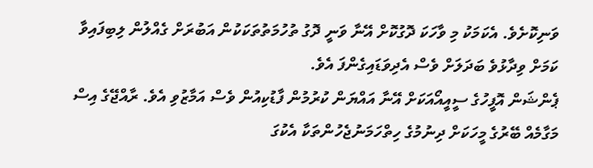ވަނިކޮށެވެ. އެކަމަކު މި ވާހަކަ ދޮގުކޮށް އޭނާ ވަނީ ދޮގު ތުހުމަތުތަކަކުން އަބުރަށް ގެއްލުން ލިބިފައިވާ ކަމަށް ވިދާޅުވެ ބަދަލަށް ވެސް އެދިވަޑައިގެންފަ އެވެ.
ޕެންޝަން އޮފީހުގެ ސީއީއޯއަކަށް އޭނާ އައްޔަން ކުރުމުން ފާޑުކިއުން ވެސް އަމާޒުވި އެވެ. ރާއްޖޭގެ އިސް މަގާމެއް ބޭރުގެ މީހަކަށް ދިނުމުގެ ހިތްހަމަނުޖެހުންތަކާ އެކުގަ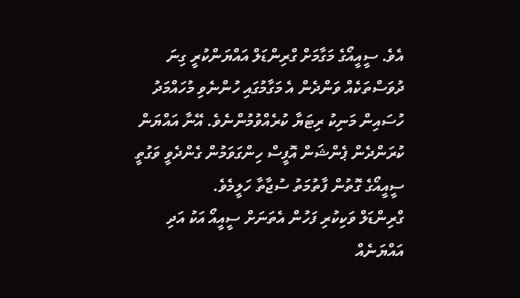އެވެ. ސީއީއޯގެ މަގާމަށް ގްރިންޑަލް އައްޔަންކުރީ ގިނަ ދުވަސްތަކެއް ވަންދެން އެ މަގާމުގައި ހުންނެވި މުހައްމަދު ހުސައިން މަނިކު ރިޓަޔާ ކުރެއްވުމުންނެވެ. އޭނާ އައްޔަން ކުރަންދެން ޕެންޝަން އޮފީސް ހިންގަވަމުން ގެންދެވީ ވަގުތީ ސީއީއޯގެ ގޮތުން ފާތުމަތު ސުޖާތާ ހަލީމެވެ.
ގްރިންޑަލް ވަކިކުރި ފަހުން އެތަނަށް ސީއީއޯ އަކު އަދި އައްޔަނެއް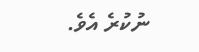ނުކުރެ އެވެ.